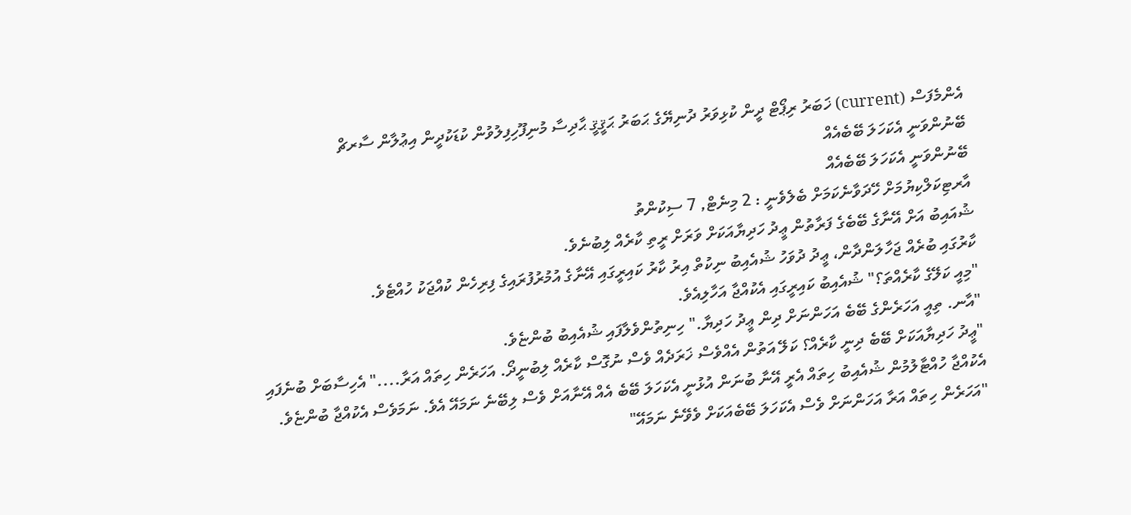އެންމެފަސް (current) ޚަބަރު ރިޕޯޓް ދީން ކުޅިވަރު ދުނިޔޭގެ ޙަބަރު ޙަޤީޤީ ޙާދިސާ މުނިފޫހިފިލުވުން ކުޑަކުދީން އިޢުލާން ސާރޗް
ބޭނުންވަނީ އެކަހަލަ ބޭބެއެއް
ބޭނުންވަނީ އެކަހަލަ ބޭބެއެއް
އާރޓިކަލްކިޔުމަށް ހޭދަވާނެކަމަށް ބެލެވެނީ : 2 މިނެޓް, 7 ސިކުންތު
ޝުއައިބު އަށް އޭނާގެ ބޭބެގެ ފަރާތުން ޢީދު ހަދިޔާއަކަށް ވަރަށް ރީތި ކާރެއް ލިބުނެވެ.
ކާރުގައި ބުރެއް ޖަހާލަންދާން، ޢީދު ދުވަހު ޝުއެއިބު ނިކުތް އިރު ކާރު ކައިރީގައި އޭނާގެ އުމުރުފުރައިގެ ފިރިހެން ކުއްޖަކު ހުއްޓެވެ.
"މިއީ ކަލޭގެ ކާރެއްތަ؟" ޝުއެއިބު ކައިރީގައި އެކުއްޖާ އަހާލިއެވެ.
"އާނ. ތިއީ އަހަރެންގެ ބޭބެ އަހަންނަށް ދިން ޢީދު ހަދިޔާ." ހިނިތުންވެލާފައި ޝުއެއިބު ބުންޏެވެ.
"ޢީދު ހަދިޔާއަކަށް ބޭބެ ދިނީ ކާރެއް؟ ކަލޭ އަތުން އެއްވެސް ޚަރަދެއް ވެސް ނުގޮސް ކާރެއް ލިބުނީދޯ. އަހަރެން ހިތައް އަރާ...." އެހިސާބަށް ބުނެފައި އެކުއްޖާ ހުއްޓާލުމުން ޝުއެއިބު ހިތައް އެރީ އޭނާ ބުނަން އުޅުނީ އެކަހަލަ ބޭބެ އެއް އޭނާއަށް ވެސް ލިބޭނެ ނަމައޭ އެވެ. ނަމަވެސް އެކުއްޖާ ބުންޏެވެ. "އަހަރެން ހިތައް އަރާ އަހަންނަށް ވެސް އެކަހަލަ ބޭބެއަކަށް ވެވޭނެ ނަމައޭ"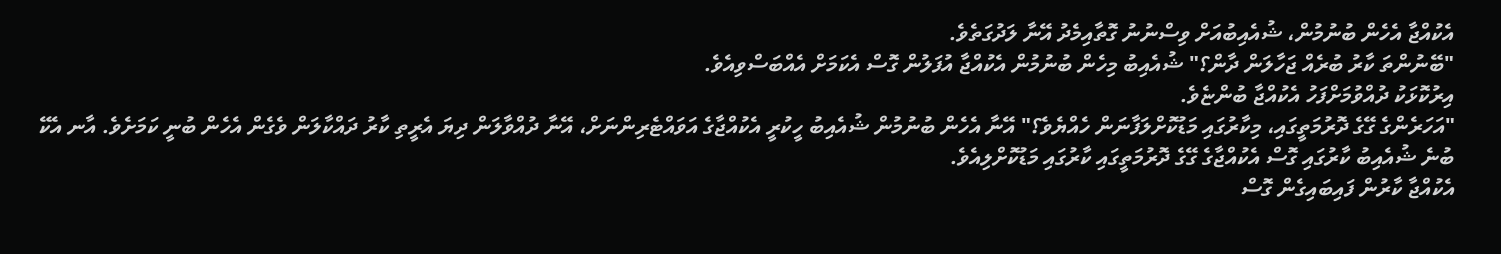އެކުއްޖާ އެހެން ބުނުމުން، ޝުއެއިބުއަށް ވިސްނުނު ގޮތާއިމެދު އޭނާ ލަދުގަތެވެ.
"ބޭނުންތަ ކާރު ބުރެއް ޖަހާލަން ދާން؟" ޝުއެއިބު މިހެން ބުނުމުން އެކުއްޖާ އުފަލުން ގޮސް އެކަމަށް އެއްބަސްވިއެވެ.
އިރުކޮޅަކު ދުއްވުމަށްފަހު އެކުއްޖާ ބުންޏެވެ.
"އަހަރެންގެ ގޭގެ ދޮރުމަތީގައި، މިކާރުގައި މަޑުކޮށްލަފާނަން ހެއްޔެވެ؟" އޭނާ އެހެން ބުނުމުން ޝުއެއިބު ހީކުރީ އެކުއްޖާގެ އަވައްޓެރިންނަށް، އޭނާ ދުއްވާލަން ދިޔަ އެރީތި ކާރު ދައްކާލަން ވެގެން އެހެން ބުނީ ކަމަށެވެ. އާނ އެކޭ ބުނެ ޝުއެއިބު ކާރުގައި ގޮސް އެކުއްޖާގެ ގޭގެ ދޮރުމަތީގައި ކާރުގައި މަޑުކޮށްލިއެވެ.
އެކުއްޖާ ކާރުން ފައިބައިގެން ގޮސް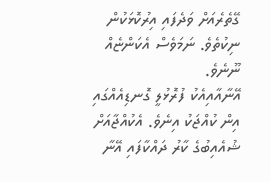ގޭތެރެއަށް ވަދެފައި އިރުކޮޅަކުން ނިކުތެވެ. ނަމަވެސް އެކަންޏެއް ނޫނެވެ.
އޭނާއާއިއެކު ފުރޮޅުލީ ގޮނޑިއެއްގައި އިން ކުއްޖަކު އިނެވެ. އެކުއްޖާއަށް ޝުއެއިބުގެ ކާރު ދައްކާފައި އޭނާ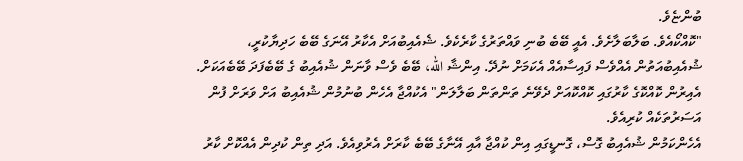ބުންޏެވެ.
"ކޮއްކޯއެވެ. ބަލާބަލާށެވެ. އެއީ ބޭބެ ބުނި ވައްތަރުގެ ކާރެކެވެ. ޝެއެއިބުއަށް އެކާރު އޭނަގެ ބޭބެ ހަދިޔާކުރީ، ޝުއެއިބުއަތުން އެއްވެސް ފައިސާއެއް އެކަމަށް ނުދޭ. އިންޝާ الله، ބޭބެ ވެސް ވާނަން ޝުއެއިބު ގެ ބޭބެފަދަ ބޭބެއަކަށް. އެއިރުން ކޮއްކޮގެ ކާރުގައި ކޮއްކޮއަށް ދެވޭނެ ތަންތަން ބަލާލަން" އެކުއްޖާ އެހެން ބުނުމުން ޝުއެއިބު އަށް ވަރަށް ފުން އަސަރުތަކެއް ކުރިއެވެ.
އެހެންކަމުން ޝުއެއިބު ގޮސް، ގޮނޑީގައި އިން ކުއްޖާ އާއި އޭނާގެ ބޭބެ ކާރަށް އެރުވިއެވެ. އަދި ތިން ކުދިން އެއްކޮށް ކާރު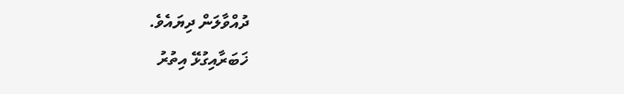ދުއްވާލަން ދިޔައެވެ.
ޚަބަރާއިގުޅޭ އިތުރު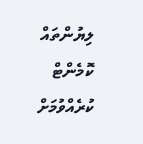ލިޔުންތައް
ކޮމެންޓް ކުރެއްވުމަށް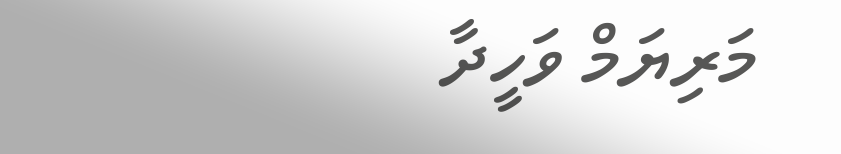މަރިޔަމް ވަހީދާ